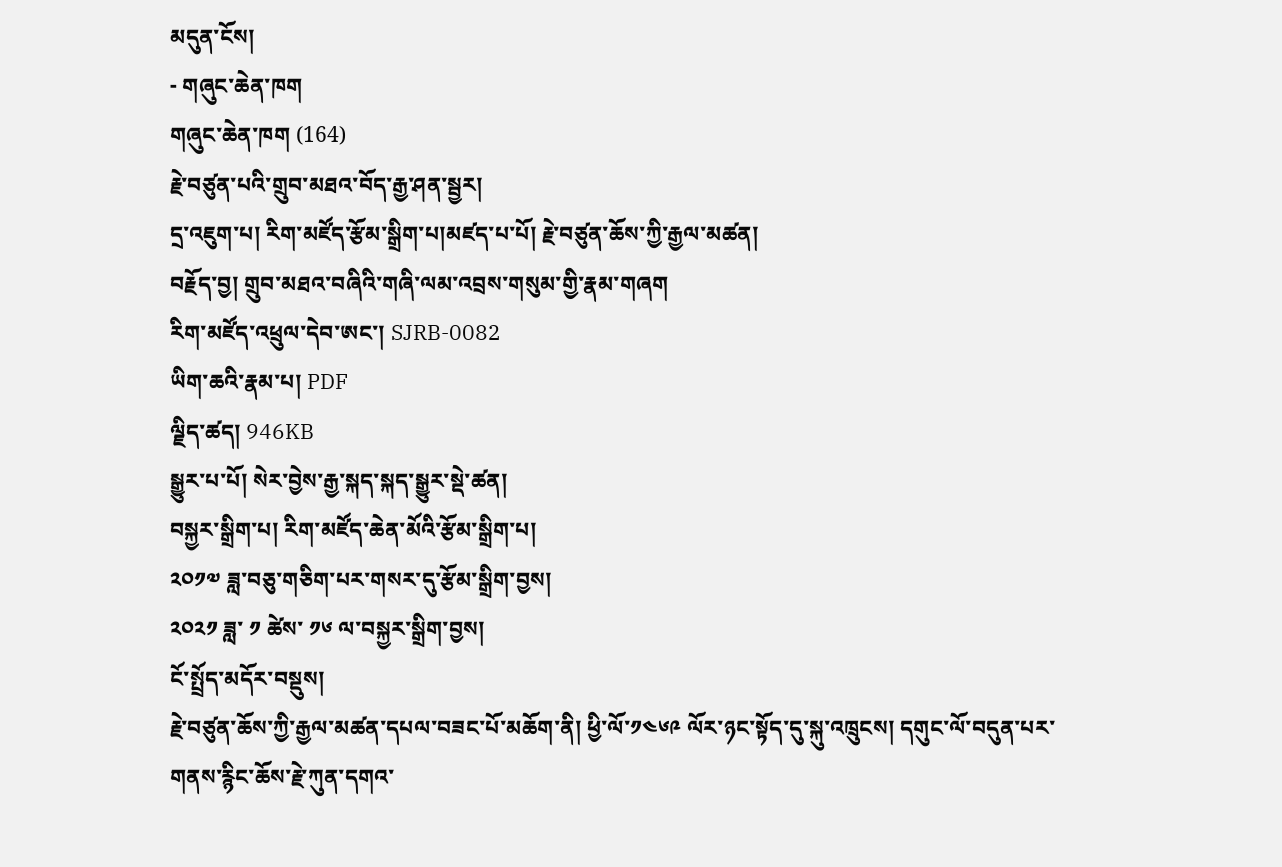མདུན་ངོས།
- གཞུང་ཆེན་ཁག
གཞུང་ཆེན་ཁག (164)
རྗེ་བཙུན་པའི་གྲུབ་མཐའ་བོད་རྒྱ་ཤན་སྦྱར།
དྲ་འཇུག་པ། རིག་མཛོད་རྩོམ་སྒྲིག་པ།མཛད་པ་པོ། རྗེ་བཙུན་ཆོས་ཀྱི་རྒྱལ་མཚན།
བརྗོད་བྱ། གྲུབ་མཐའ་བཞིའི་གཞི་ལམ་འབྲས་གསུམ་གྱི་རྣམ་གཞག
རིག་མཛོད་འཕྲུལ་དེབ་ཨང་། SJRB-0082
ཡིག་ཆའི་རྣམ་པ། PDF
ལྗིད་ཚད། 946KB
སྒྱུར་པ་པོ། སེར་བྱེས་རྒྱ་སྐད་སྐད་སྒྱུར་སྡེ་ཚན།
བསྐྱར་སྒྲིག་པ། རིག་མཛོད་ཆེན་མོའི་རྩོམ་སྒྲིག་པ།
༢༠༡༧ ཟླ་བཅུ་གཅིག་པར་གསར་དུ་རྩོམ་སྒྲིག་བྱས།
༢༠༢༡ ཟླ་ ༡ ཚེས་ ༡༦ ལ་བསྐྱར་སྒྲིག་བྱས།
ངོ་སྤྲོད་མདོར་བསྡུས།
རྗེ་བཙུན་ཆོས་ཀྱི་རྒྱལ་མཚན་དཔལ་བཟང་པོ་མཆོག་ནི། ཕྱི་ལོ་༡༤༦༩ ལོར་ཉང་སྟོད་དུ་སྐུ་འཁྲུངས། དགུང་ལོ་བདུན་པར་གནས་རྙིང་ཆོས་རྗེ་ཀུན་དགའ་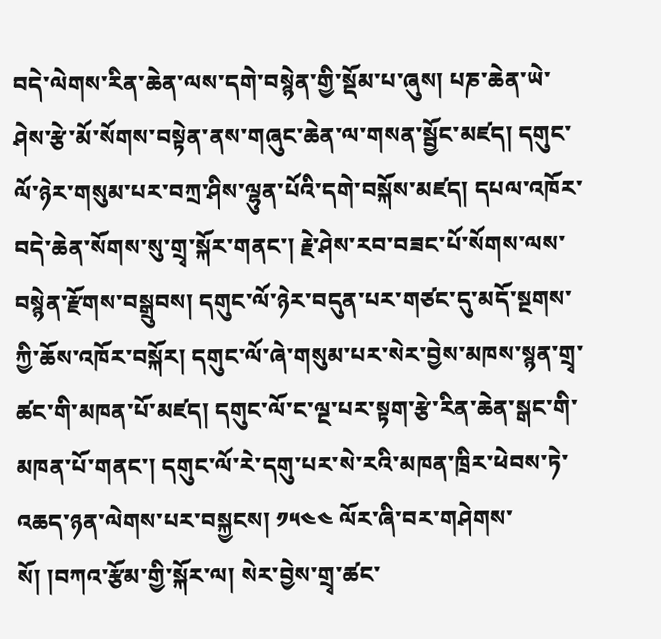བདེ་ལེགས་རིན་ཆེན་ལས་དགེ་བསྙེན་གྱི་སྡོམ་པ་ཞུས། པཎ་ཆེན་ཡེ་ཤེས་རྩེ་མོ་སོགས་བསྟེན་ནས་གཞུང་ཆེན་ལ་གསན་སྦྱོང་མཛད། དགུང་ལོ་ཉེར་གསུམ་པར་བཀྲ་ཤིས་ལྷུན་པོའི་དགེ་བསྐོས་མཛད། དཔལ་འཁོར་བདེ་ཆེན་སོགས་སུ་གྲྭ་སྐོར་གནང་། རྗེ་ཤེས་རབ་བཟང་པོ་སོགས་ལས་བསྙེན་རྫོགས་བསྒྲུབས། དགུང་ལོ་ཉེར་བདུན་པར་གཙང་དུ་མདོ་སྔགས་ཀྱི་ཆོས་འཁོར་བསྐོར། དགུང་ལོ་ཞེ་གསུམ་པར་སེར་བྱེས་མཁས་སྙན་གྲྭ་ཚང་གི་མཁན་པོ་མཛད། དགུང་ལོ་ང་ལྔ་པར་སྟག་རྩེ་རིན་ཆེན་སྒང་གི་མཁན་པོ་གནང་། དགུང་ལོ་རེ་དགུ་པར་སེ་རའི་མཁན་ཁྲིར་ཕེབས་ཏེ་འཆད་ཉན་ལེགས་པར་བསྐྱངས། ༡༥༤༤ ལོར་ཞི་བར་གཤེགས་སོ། །བཀའ་རྩོམ་གྱི་སྐོར་ལ། སེར་བྱེས་གྲྭ་ཚང་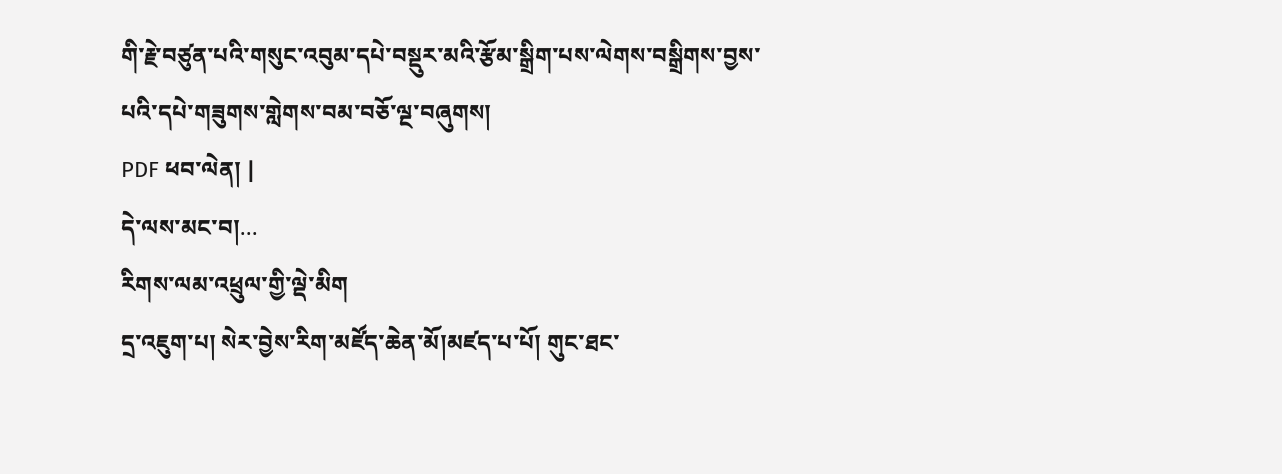གི་རྗེ་བཙུན་པའི་གསུང་འབུམ་དཔེ་བསྡུར་མའི་རྩོམ་སྒྲིག་པས་ལེགས་བསྒྲིགས་བྱས་པའི་དཔེ་གཟུགས་གླེགས་བམ་བཅོ་ལྔ་བཞུགས།
PDF ཕབ་ལེན། |
དེ་ལས་མང་བ།...
རིགས་ལམ་འཕྲུལ་གྱི་ལྡེ་མིག
དྲ་འཇུག་པ། སེར་བྱེས་རིག་མཛོད་ཆེན་མོ།མཛད་པ་པོ། གུང་ཐང་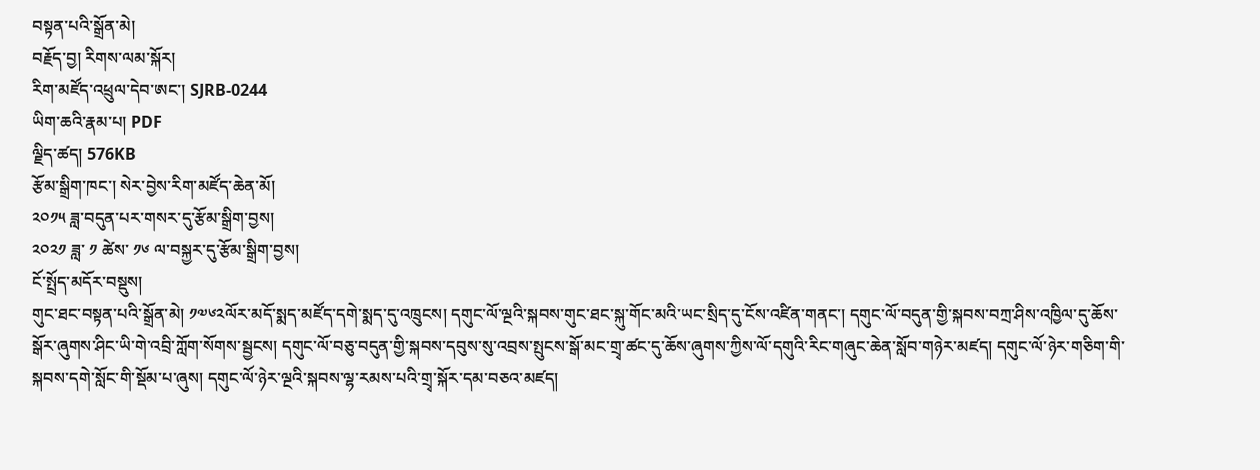བསྟན་པའི་སྒྲོན་མེ།
བརྗོད་བྱ། རིགས་ལམ་སྐོར།
རིག་མཛོད་འཕྲུལ་དེབ་ཨང་། SJRB-0244
ཡིག་ཆའི་རྣམ་པ། PDF
ལྗིད་ཚད། 576KB
རྩོམ་སྒྲིག་ཁང་། སེར་བྱེས་རིག་མཛོད་ཆེན་མོ།
༢༠༡༥ ཟླ་བདུན་པར་གསར་དུ་རྩོམ་སྒྲིག་བྱས།
༢༠༢༡ ཟླ་ ༡ ཚེས་ ༡༦ ལ་བསྐྱར་དུ་རྩོམ་སྒྲིག་བྱས།
ངོ་སྤྲོད་མདོར་བསྡུས།
གུང་ཐང་བསྟན་པའི་སྒྲོན་མེ། ༡༧༦༢ལོར་མདོ་སྨད་མཛོད་དགེ་སྨད་དུ་འཁྲུངས། དགུང་ལོ་ལྔའི་སྐབས་གུང་ཐང་སྐུ་གོང་མའི་ཡང་སྲིད་དུ་ངོས་འཛིན་གནང་། དགུང་ལོ་བདུན་གྱི་སྐབས་བཀྲ་ཤིས་འཁྱིལ་དུ་ཆོས་སྒོར་ཞུགས་ཤིང་ཡི་གེ་འབྲི་ཀློག་སོགས་སྦྱངས། དགུང་ལོ་བཅུ་བདུན་གྱི་སྐབས་དབུས་སུ་འབྲས་སྤུངས་སྒོ་མང་གྲྭ་ཚང་དུ་ཆོས་ཞུགས་ཀྱིས་ལོ་དགུའི་རིང་གཞུང་ཆེན་སློབ་གཉེར་མཛད། དགུང་ལོ་ཉེར་གཅིག་གི་སྐབས་དགེ་སློང་གི་སྡོམ་པ་ཞུས། དགུང་ལོ་ཉེར་ལྔའི་སྐབས་ལྷ་རམས་པའི་གྲྭ་སྐོར་དམ་བཅའ་མཛད།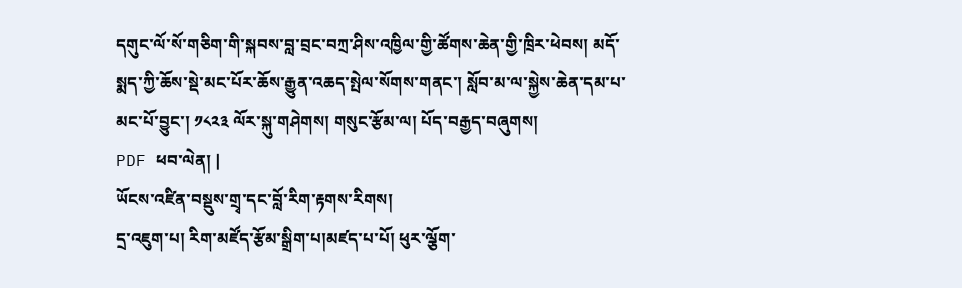དགུང་ལོ་སོ་གཅིག་གི་སྐབས་བླ་བྲང་བཀྲ་ཤིས་འཁྱིལ་གྱི་ཚོགས་ཆེན་གྱི་ཁྲིར་ཕེབས། མདོ་སྨད་ཀྱི་ཆོས་སྡེ་མང་པོར་ཆོས་རྒྱུན་འཆད་སྤེལ་སོགས་གནང་། སློབ་མ་ལ་སྐྱེས་ཆེན་དམ་པ་མང་པོ་བྱུང་། ༡༨༢༣ ལོར་སྐུ་གཤེགས། གསུང་རྩོམ་ལ། པོད་བརྒྱད་བཞུགས།
PDF ཕབ་ལེན། |
ཡོངས་འཛིན་བསྡུས་གྲྭ་དང་བློ་རིག་རྟགས་རིགས།
དྲ་འཇུག་པ། རིག་མཛོད་རྩོམ་སྒྲིག་པ།མཛད་པ་པོ། ཕུར་ལྕོག་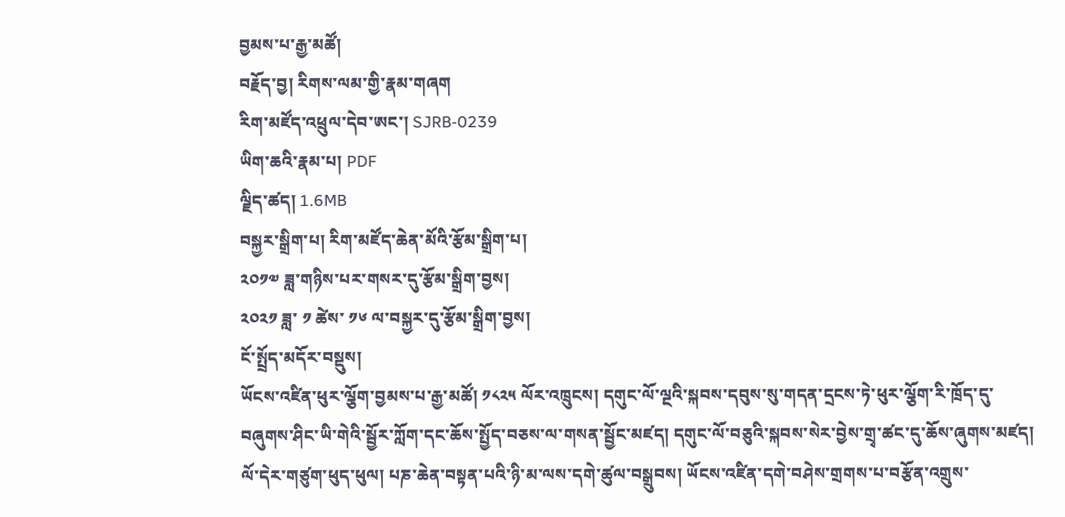བྱམས་པ་རྒྱ་མཚོ།
བརྗོད་བྱ། རིགས་ལམ་གྱི་རྣམ་གཞག
རིག་མཛོད་འཕྲུལ་དེབ་ཨང་། SJRB-0239
ཡིག་ཆའི་རྣམ་པ། PDF
ལྗིད་ཚད། 1.6MB
བསྐྱར་སྒྲིག་པ། རིག་མཛོད་ཆེན་མོའི་རྩོམ་སྒྲིག་པ།
༢༠༡༧ ཟླ་གཉིས་པར་གསར་དུ་རྩོམ་སྒྲིག་བྱས།
༢༠༢༡ ཟླ་ ༡ ཚེས་ ༡༦ ལ་བསྐྱར་དུ་རྩོམ་སྒྲིག་བྱས།
ངོ་སྤྲོད་མདོར་བསྡུས།
ཡོངས་འཛིན་ཕུར་ལྕོག་བྱམས་པ་རྒྱ་མཚོ། ༡༨༢༥ ལོར་འཁྲུངས། དགུང་ལོ་ལྔའི་སྐབས་དབུས་སུ་གདན་དྲངས་ཏེ་ཕུར་ལྕོག་རི་ཁྲོད་དུ་བཞུགས་ཤིང་ཡི་གེའི་སྦྱོར་ཀློག་དང་ཆོས་སྤྱོད་བཅས་ལ་གསན་སྦྱོང་མཛད། དགུང་ལོ་བཅུའི་སྐབས་སེར་བྱེས་གྲྭ་ཚང་དུ་ཆོས་ཞུགས་མཛད། ལོ་དེར་གཙུག་ཕུད་ཕུལ། པཎ་ཆེན་བསྟན་པའི་ཉི་མ་ལས་དགེ་ཚུལ་བསྒྲུབས། ཡོངས་འཛིན་དགེ་བཤེས་གྲགས་པ་བརྩོན་འགྲུས་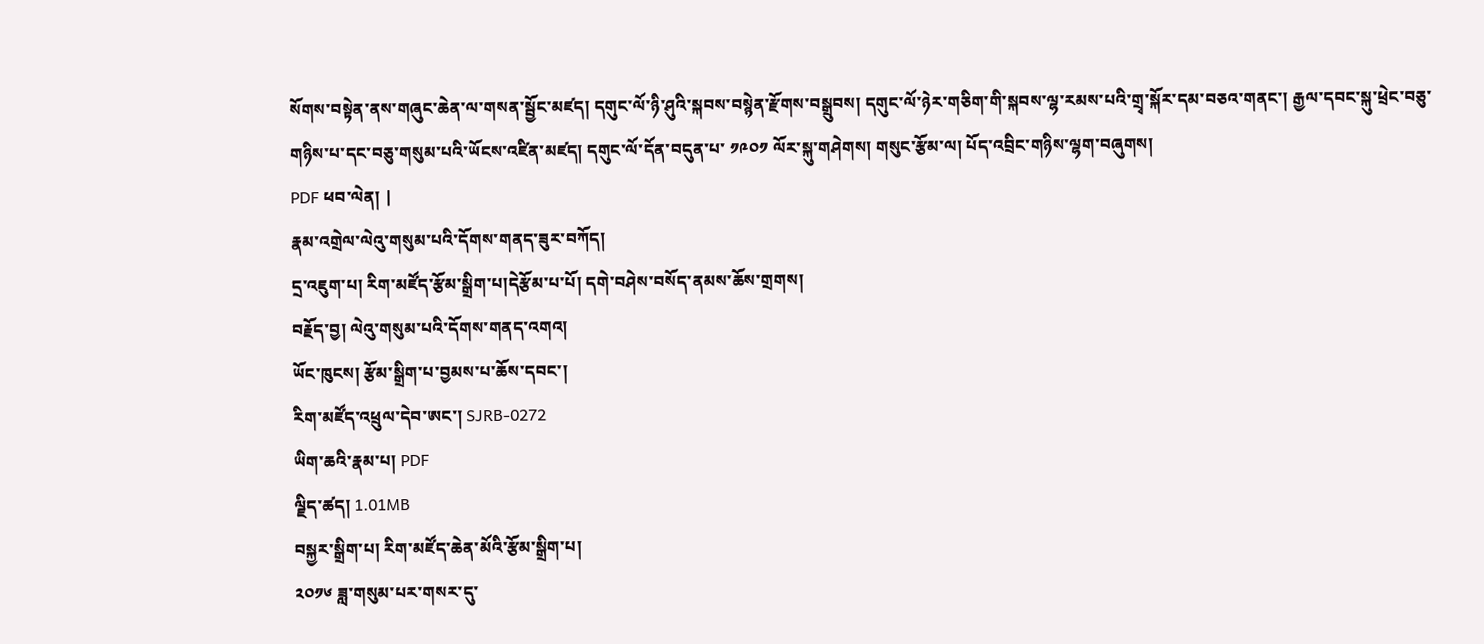སོགས་བསྟེན་ནས་གཞུང་ཆེན་ལ་གསན་སྦྱོང་མཛད། དགུང་ལོ་ཉི་ཤུའི་སྐབས་བསྙེན་རྫོགས་བསྒྲུབས། དགུང་ལོ་ཉེར་གཅིག་གི་སྐབས་ལྷ་རམས་པའི་གྲྭ་སྐོར་དམ་བཅའ་གནང་། རྒྱལ་དབང་སྐུ་ཕྲེང་བཅུ་གཉིས་པ་དང་བཅུ་གསུམ་པའི་ཡོངས་འཛིན་མཛད། དགུང་ལོ་དོན་བདུན་པ་ ༡༩༠༡ ལོར་སྐུ་གཤེགས། གསུང་རྩོམ་ལ། པོད་འབྲིང་གཉིས་ལྷག་བཞུགས།
PDF ཕབ་ལེན། |
རྣམ་འགྲེལ་ལེའུ་གསུམ་པའི་དོགས་གནད་ཟུར་བཀོད།
དྲ་འཇུག་པ། རིག་མཛོད་རྩོམ་སྒྲིག་པ།དེརྩོམ་པ་པོ། དགེ་བཤེས་བསོད་ནམས་ཆོས་གྲགས།
བརྗོད་བྱ། ལེའུ་གསུམ་པའི་དོགས་གནད་འགའ།
ཡོང་ཁུངས། རྩོམ་སྒྲིག་པ་བྱམས་པ་ཆོས་དབང་།
རིག་མཛོད་འཕྲུལ་དེབ་ཨང་། SJRB-0272
ཡིག་ཆའི་རྣམ་པ། PDF
ལྗིད་ཚད། 1.01MB
བསྐྱར་སྒྲིག་པ། རིག་མཛོད་ཆེན་མོའི་རྩོམ་སྒྲིག་པ།
༢༠༡༦ ཟླ་གསུམ་པར་གསར་དུ་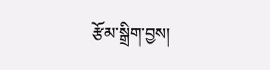རྩོམ་སྒྲིག་བྱས།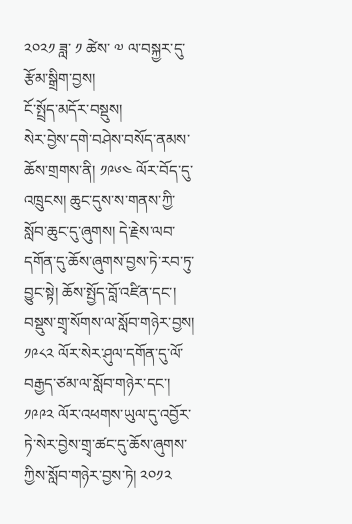༢༠༢༡ ཟླ་ ༡ ཚེས་ ༧ ལ་བསྐྱར་དུ་རྩོམ་སྒྲིག་བྱས།
ངོ་སྤྲོད་མདོར་བསྡུས།
སེར་བྱེས་དགེ་བཤེས་བསོད་ནམས་ཆོས་གྲགས་ནི། ༡༩༦༤ ལོར་བོད་དུ་འཁྲུངས། ཆུང་དུས་ས་གནས་ཀྱི་སློབ་ཆུང་དུ་ཞུགས། དེ་རྗེས་ལབ་དགོན་དུ་ཆོས་ཞུགས་བྱས་ཏེ་རབ་ཏུ་བྱུང་སྟེ། ཆོས་སྤྱོད་བློ་འཛིན་དང་། བསྡུས་གྲྭ་སོགས་ལ་སློབ་གཉེར་བྱས། ༡༩༨༢ ལོར་སེར་ཤུལ་དགོན་དུ་ལོ་བརྒྱད་ཙམ་ལ་སློབ་གཉེར་དང་། ༡༩༩༢ ལོར་འཕགས་ཡུལ་དུ་འབྱོར་ཏེ་སེར་བྱེས་གྲྭ་ཚང་དུ་ཆོས་ཞུགས་ཀྱིས་སློབ་གཉེར་བྱས་ཏེ། ༢༠༡༢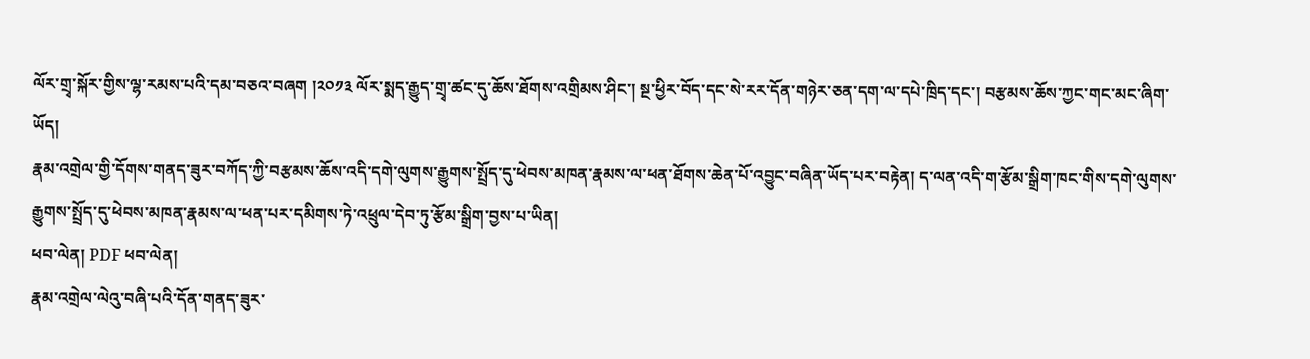ལོར་གྲྭ་སྐོར་གྱིས་ལྷ་རམས་པའི་དམ་བཅའ་བཞག །༢༠༡༣ ལོར་སྨད་རྒྱུད་གྲྭ་ཚང་དུ་ཆོས་ཐོགས་འགྲིམས་ཤིང་། སྔ་ཕྱིར་བོད་དང་སེ་རར་དོན་གཉེར་ཅན་དག་ལ་དཔེ་ཁྲིད་དང་། བརྩམས་ཆོས་ཀྱང་གང་མང་ཞིག་ཡོད།
རྣམ་འགྲེལ་གྱི་དོགས་གནད་ཟུར་བཀོད་ཀྱི་བརྩམས་ཆོས་འདི་དགེ་ལུགས་རྒྱུགས་སྤྲོད་དུ་ཕེབས་མཁན་རྣམས་ལ་ཕན་ཐོགས་ཆེན་པོ་འབྱུང་བཞིན་ཡོད་པར་བརྟེན། ད་ལན་འདི་ག་རྩོམ་སྒྲིག་ཁང་གིས་དགེ་ལུགས་རྒྱུགས་སྤྲོད་དུ་ཕེབས་མཁན་རྣམས་ལ་ཕན་པར་དམིགས་ཏེ་འཕྲུལ་དེབ་ཏུ་རྩོམ་སྒྲིག་བྱས་པ་ཡིན།
ཕབ་ལེན། PDF ཕབ་ལེན།
རྣམ་འགྲེལ་ལེའུ་བཞི་པའི་དོན་གནད་ཟུར་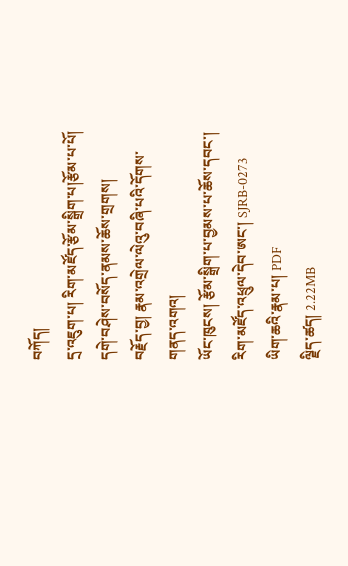བཀོད།
དྲ་འཇུག་པ། རིག་མཛོད་རྩོམ་སྒྲིག་པ།རྩོམ་པ་པོ། དགེ་བཤེས་བསོད་ནམས་ཆོས་གྲགས།
བརྗོད་བྱ། རྣམ་འགྲེལ་ལེའུ་བཞི་པའི་དོགས་གནད་འགའ།
ཡོང་ཁུངས། རྩོམ་སྒྲིག་པ་བྱམས་པ་ཆོས་དབང་།
རིག་མཛོད་འཕྲུལ་དེབ་ཨང་། SJRB-0273
ཡིག་ཆའི་རྣམ་པ། PDF
ལྗིད་ཚད། 2.22MB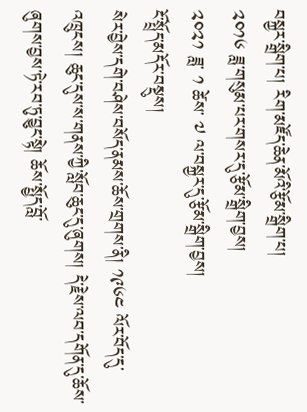བསྐྱར་སྒྲིག་པ། རིག་མཛོད་ཆེན་མོའི་རྩོམ་སྒྲིག་པ།
༢༠༡༦ ཟླ་གསུམ་པར་གསར་དུ་རྩོམ་སྒྲིག་བྱས།
༢༠༢༡ ཟླ་ ༡ ཚེས་ ༧ ལ་བསྐྱར་དུ་རྩོམ་སྒྲིག་བྱས།
ངོ་སྤྲོད་མདོར་བསྡུས།
སེར་བྱེས་དགེ་བཤེས་བསོད་ནམས་ཆོས་གྲགས་ནི། ༡༩༦༤ ལོར་བོད་དུ་འཁྲུངས། ཆུང་དུས་ས་གནས་ཀྱི་སློབ་ཆུང་དུ་ཞུགས། དེ་རྗེས་ལབ་དགོན་དུ་ཆོས་ཞུགས་བྱས་ཏེ་རབ་ཏུ་བྱུང་སྟེ། ཆོས་སྤྱོད་བློ་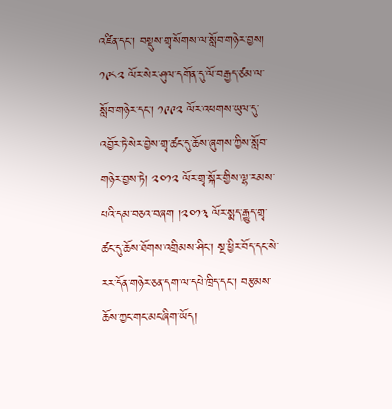འཛིན་དང་། བསྡུས་གྲྭ་སོགས་ལ་སློབ་གཉེར་བྱས། ༡༩༨༢ ལོར་སེར་ཤུལ་དགོན་དུ་ལོ་བརྒྱད་ཙམ་ལ་སློབ་གཉེར་དང་། ༡༩༩༢ ལོར་འཕགས་ཡུལ་དུ་འབྱོར་ཏེ་སེར་བྱེས་གྲྭ་ཚང་དུ་ཆོས་ཞུགས་ཀྱིས་སློབ་གཉེར་བྱས་ཏེ། ༢༠༡༢ ལོར་གྲྭ་སྐོར་གྱིས་ལྷ་རམས་པའི་དམ་བཅའ་བཞག །༢༠༡༣ ལོར་སྨད་རྒྱུད་གྲྭ་ཚང་དུ་ཆོས་ཐོགས་འགྲིམས་ཤིང་། སྔ་ཕྱིར་བོད་དང་སེ་རར་དོན་གཉེར་ཅན་དག་ལ་དཔེ་ཁྲིད་དང་། བརྩམས་ཆོས་ཀྱང་གང་མང་ཞིག་ཡོད།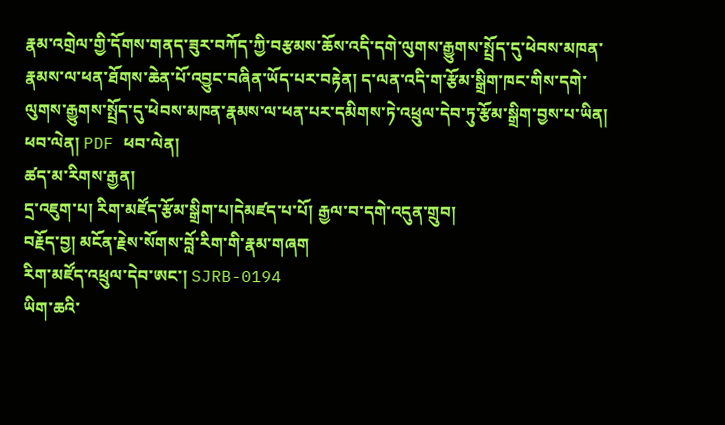རྣམ་འགྲེལ་གྱི་དོགས་གནད་ཟུར་བཀོད་ཀྱི་བརྩམས་ཆོས་འདི་དགེ་ལུགས་རྒྱུགས་སྤྲོད་དུ་ཕེབས་མཁན་རྣམས་ལ་ཕན་ཐོགས་ཆེན་པོ་འབྱུང་བཞིན་ཡོད་པར་བརྟེན། ད་ལན་འདི་ག་རྩོམ་སྒྲིག་ཁང་གིས་དགེ་ལུགས་རྒྱུགས་སྤྲོད་དུ་ཕེབས་མཁན་རྣམས་ལ་ཕན་པར་དམིགས་ཏེ་འཕྲུལ་དེབ་ཏུ་རྩོམ་སྒྲིག་བྱས་པ་ཡིན།
ཕབ་ལེན། PDF ཕབ་ལེན།
ཚད་མ་རིགས་རྒྱན།
དྲ་འཇུག་པ། རིག་མཛོད་རྩོམ་སྒྲིག་པ།དེམཛད་པ་པོ། རྒྱལ་བ་དགེ་འདུན་གྲུབ།
བརྗོད་བྱ། མངོན་རྗེས་སོགས་བློ་རིག་གི་རྣམ་གཞག
རིག་མཛོད་འཕྲུལ་དེབ་ཨང་། SJRB-0194
ཡིག་ཆའི་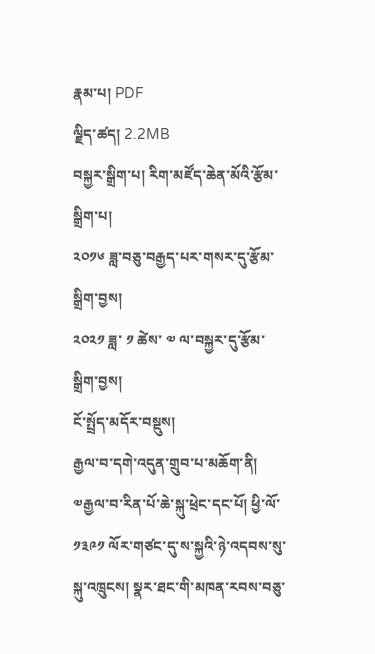རྣམ་པ། PDF
ལྗིད་ཚད། 2.2MB
བསྐྱར་སྒྲིག་པ། རིག་མཛོད་ཆེན་མོའི་རྩོམ་སྒྲིག་པ།
༢༠༡༦ ཟླ་བཅུ་བརྒྱད་པར་གསར་དུ་རྩོམ་སྒྲིག་བྱས།
༢༠༢༡ ཟླ་ ༡ ཚེས་ ༧ ལ་བསྐྱར་དུ་རྩོམ་སྒྲིག་བྱས།
ངོ་སྤྲོད་མདོར་བསྡུས།
རྒྱལ་བ་དགེ་འདུན་གྲུབ་པ་མཆོག་ནི། ༧རྒྱལ་བ་རིན་པོ་ཆེ་སྐུ་ཕྲེང་དང་པོ། ཕྱི་ལོ་༡༣༩༡ ལོར་གཙང་དུ་ས་སྐྱའི་ཉེ་འདབས་སུ་སྐུ་འཁྲུངས། སྣར་ཐང་གི་མཁན་རབས་བཅུ་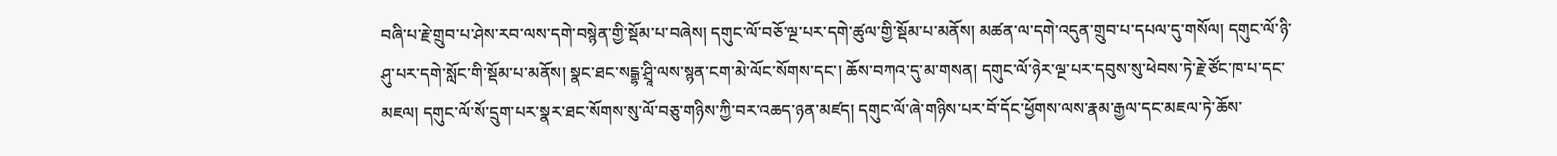བཞི་པ་རྗེ་གྲུབ་པ་ཤེས་རབ་ལས་དགེ་བསྙེན་གྱི་སྡོམ་པ་བཞེས། དགུང་ལོ་བཅོ་ལྔ་པར་དགེ་ཚུལ་གྱི་སྡོམ་པ་མནོས། མཚན་ལ་དགེ་འདུན་གྲུབ་པ་དཔལ་དུ་གསོལ། དགུང་ལོ་ཉི་ཤུ་པར་དགེ་སློང་གི་སྡོམ་པ་མནོས། སྣང་ཐང་སངྒྷ་ཤྲཱི་ལས་སྙན་ངག་མེ་ལོང་སོགས་དང་། ཆོས་བཀའ་དུ་མ་གསན། དགུང་ལོ་ཉེར་ལྔ་པར་དབུས་སུ་ཕེབས་ཏེ་རྗེ་ཙོང་ཁ་པ་དང་མཇལ། དགུང་ལོ་སོ་དྲུག་པར་སྣར་ཐང་སོགས་སུ་ལོ་བཅུ་གཉིས་ཀྱི་བར་འཆད་ཉན་མཛད། དགུང་ལོ་ཞེ་གཉིས་པར་བོ་དོང་ཕྱོགས་ལས་རྣམ་རྒྱལ་དང་མཇལ་ཏེ་ཆོས་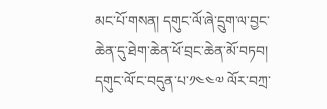མང་པོ་གསན། དགུང་ལོ་ཞེ་དྲུག་ལ་བྱང་ཆེན་དུ་ཐེག་ཆེན་ཕོ་བྲང་ཆེན་མོ་བཏབ། དགུང་ལོ་ང་བདུན་པ་༡༤༤༧ ལོར་བཀྲ་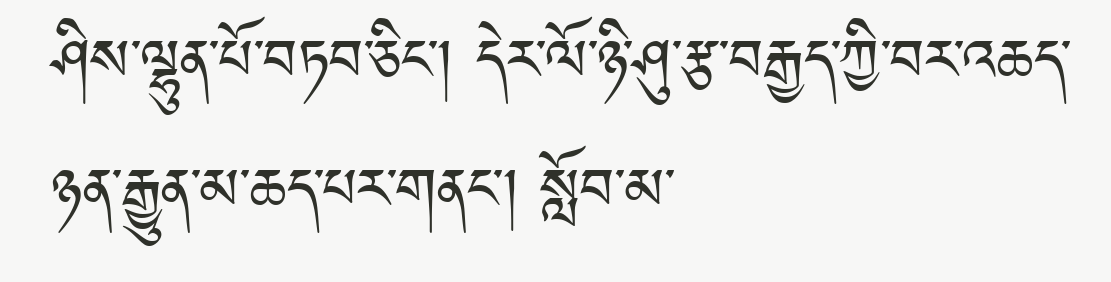ཤིས་ལྷུན་པོ་བཏབ་ཅིང་། དེར་ལོ་ཉི་ཤུ་རྩ་བརྒྱད་ཀྱི་བར་འཆད་ཉན་རྒྱུན་མ་ཆད་པར་གནང་། སློབ་མ་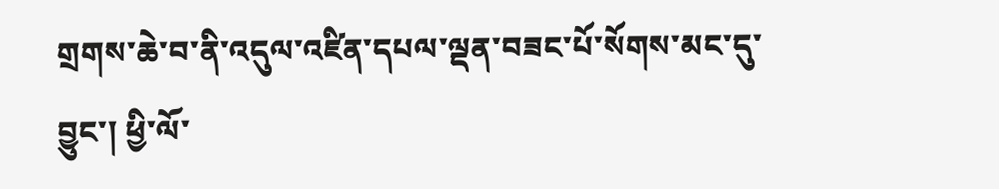གྲགས་ཆེ་བ་ནི་འདུལ་འཛིན་དཔལ་ལྡན་བཟང་པོ་སོགས་མང་དུ་བྱུང་། ཕྱི་ལོ་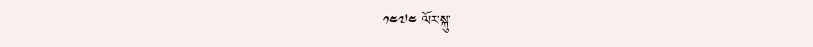༡༤༧༤ ལོར་སྐུ་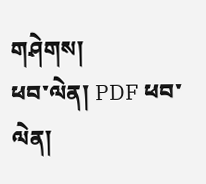གཤེགས།
ཕབ་ལེན། PDF ཕབ་ལེན།